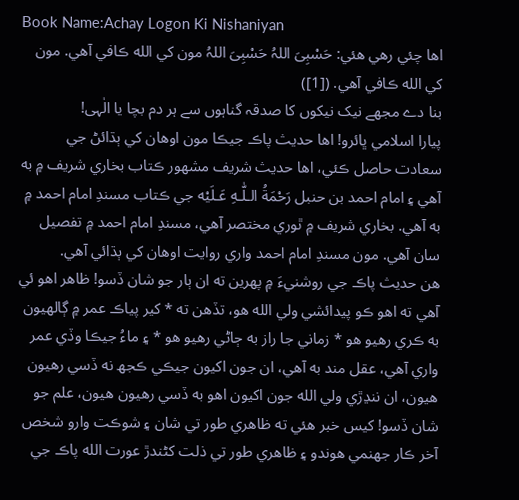Book Name:Achay Logon Ki Nishaniyan
اها چئي رهي هئي: حَسْبِیَ اللہُ حَسْبِیَ اللہُ مون کي الله ڪافي آهي. مون کي الله ڪافي آهي. ([1])
بنا دے مجھے نیک نیکوں کا صدقہ گناہوں سے ہر دم بچا یا الٰہی!
پيارا اسلامي ڀائرو! اها حديث پاڪ جيڪا مون اوهان کي ٻڌائڻ جي سعادت حاصل ڪئي، اها حديث شريف مشهور ڪتاب بخاري شريف ۾ به آهي ۽ امام احمد بن حنبل رَحْمَةُ الـلّٰـهِ عَـلَيْه جي ڪتاب مسندِ امام احمد ۾ به آهي. بخاري شريف ۾ ٿوري مختصر آهي، مسندِ امام احمد ۾ تفصيل سان آهي. مون مسندِ امام احمد واري روايت اوهان کي ٻڌائي آهي.
هن حديث پاڪ جي روشنيءَ ۾ پهرين ته ان ٻار جو شان ڏسو! ظاهر اهو ئي آهي ته اهو ڪو پيدائشي ولي الله هو، تڏهن ته * کير پياڪ عمر ۾ ڳالهيون به ڪري رهيو هو * زماني جا راز به ڄاڻي رهيو هو * ۽ ماءُ جيڪا وڏي عمر واري آهي، عقل مند به آهي، ان جون اکيون جيڪي ڪجھ نه ڏسي رهيون هيون، ان ننڍڙي ولي الله جون اکيون اهو به ڏسي رهيون هيون، علم جو شان ڏسو! کيس خبر هئي ته ظاهري طور تي شان ۽ شوڪت وارو شخص آخر ڪار جهنمي هوندو ۽ ظاهري طور تي ذلت کڻندڙ عورت الله پاڪ جي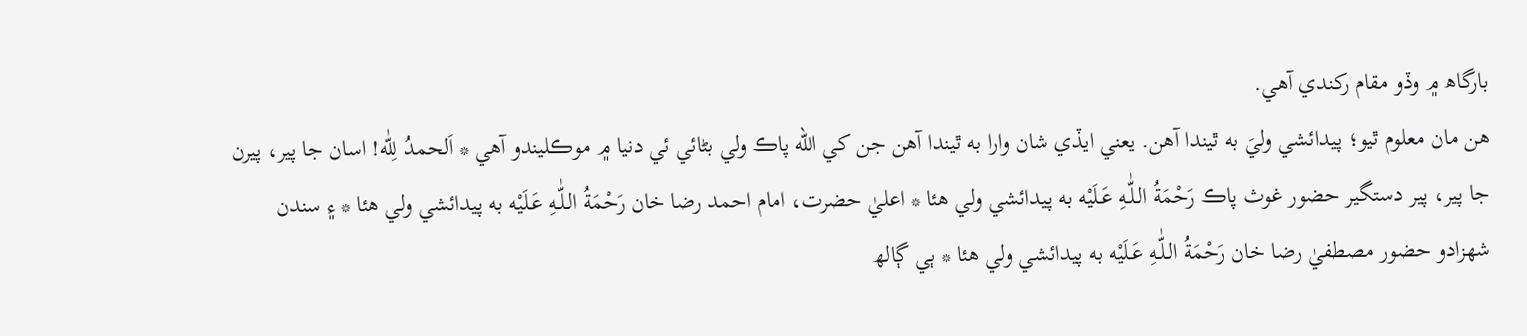بارگاھ ۾ وڏو مقام رکندي آهي.
هن مان معلوم ٿيو؛ پيدائشي وليَ به ٿيندا آهن. يعني ايڏي شان وارا به ٿيندا آهن جن کي الله پاڪ ولي بڻائي ئي دنيا ۾ موڪليندو آهي * اَلحمدُ لِلّٰه! اسان جا پير، پيرن جا پير، پير دستگير حضور غوث پاڪ رَحْمَةُ الـلّٰـهِ عَـلَيْه به پيدائشي ولي هئا * اعليٰ حضرت، امام احمد رضا خان رَحْمَةُ الـلّٰـهِ عَـلَيْه به پيدائشي ولي هئا * ۽ سندن شهزادو حضور مصطفيٰ رضا خان رَحْمَةُ الـلّٰـهِ عَـلَيْه به پيدائشي ولي هئا * ٻي ڳالھ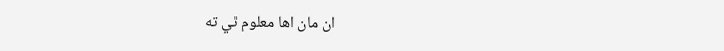ان مان اها معلوم ٿي ته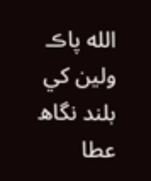الله پاڪ ولين کي بلند نگاھ عطا